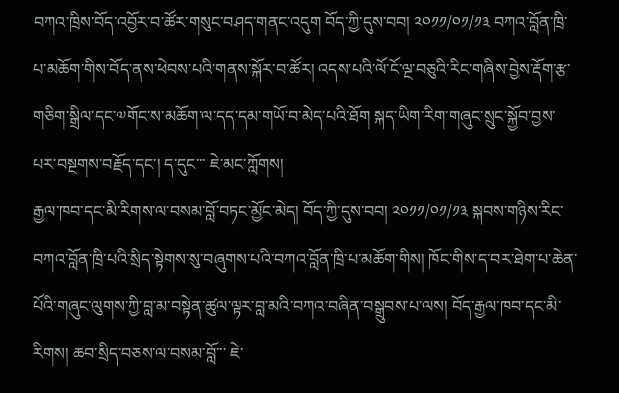བཀའ་ཁྲིས་བོད་འབྱོར་བ་ཚོར་གསུང་བཤད་གནང་འདུག བོད་ཀྱི་དུས་བབ། ༢༠༡༡/༠༡/༡༣ བཀའ་བློན་ཁྲི་པ་མཆོག་གིས་བོད་ནས་ཕེབས་པའི་གནས་སྐོར་བ་ཚོར། འདས་པའི་ལོ་ངོ་ལྔ་བཅུའི་རིང་གཞིས་བྱེས་རྡོག་རྩ་གཅིག་སྒྲིལ་དང་༧གོང་ས་མཆོག་ལ་དད་དམ་གཡོ་བ་མེད་པའི་ཐོག སྐད་ཡིག་རིག་གཞུང་སྲུང་སྐྱོབ་བྱས་པར་བསྔགས་བརྗོད་དང་། ད་དུང་་་ ཇེ་མང་ཀློགས།
རྒྱལ་ཁབ་དང་མི་རིགས་ལ་བསམ་བློ་བཏང་མྱོང་མེད། བོད་ཀྱི་དུས་བབ། ༢༠༡༡/༠༡/༡༣ སྐབས་གཉིས་རིང་བཀའ་བློན་ཁྲི་པའི་སྲིད་སྟེགས་སུ་བཞུགས་པའི་བཀའ་བློན་ཁྲི་པ་མཆོག་གིས། ཁོང་གིས་ད་བར་ཐེག་པ་ཆེན་པོའི་གཞུང་ལུགས་ཀྱི་བླ་མ་བསྟེན་ཚུལ་ལྟར་བླ་མའི་བཀའ་བཞིན་བསྒྲུབས་པ་ལས། བོད་རྒྱལ་ཁབ་དང་མི་རིགས། ཆབ་སྲིད་བཅས་ལ་བསམ་བློ་་་ ཇེ་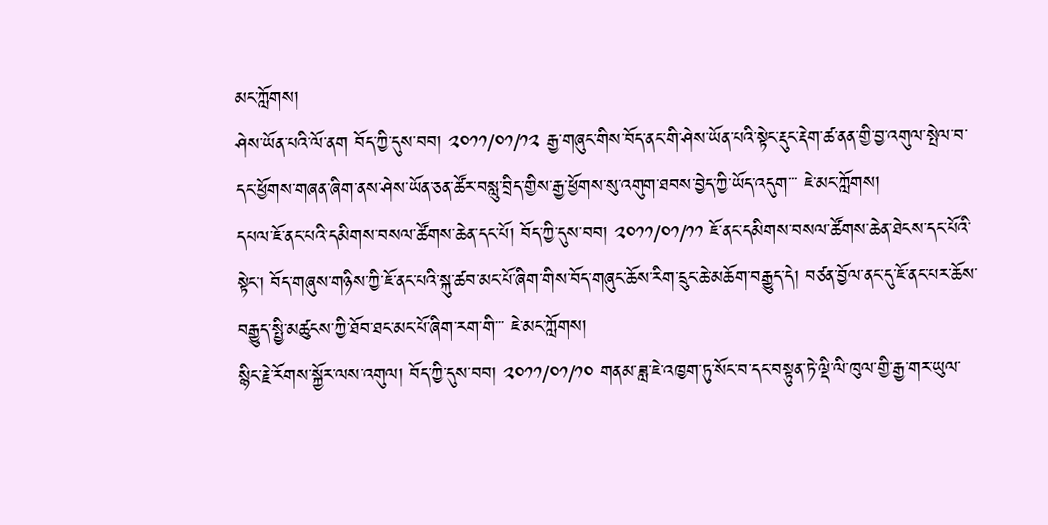མང་ཀློགས།
ཤེས་ཡོན་པའི་ལོ་ནག བོད་ཀྱི་དུས་བབ། ༢༠༡༡/༠༡/༡༢ རྒྱ་གཞུང་གིས་བོད་ནང་གི་ཤེས་ཡོན་པའི་སྟེང་རྡུང་རྡེག་ཚ་ནན་གྱི་བྱ་འགུལ་སྤེལ་བ་དང་ཕྱོགས་གཞན་ཞིག་ནས་ཤེས་ཡོན་ཅན་ཚོར་བསླུ་བྲིད་གྱིས་རྒྱ་ཕྱོགས་སུ་འགུག་ཐབས་བྱེད་ཀྱི་ཡོད་འདུག་་་ ཇེ་མང་ཀློགས།
དཔལ་ཇོ་ནང་པའི་དམིགས་བསལ་ཚོགས་ཆེན་དང་པོ། བོད་ཀྱི་དུས་བབ། ༢༠༡༡/༠༡/༡༡ ཇོ་ནང་དམིགས་བསལ་ཚོགས་ཆེན་ཐེངས་དང་པོའི་སྟེང་། བོད་གཞུས་གཉིས་ཀྱི་ཇོ་ནང་པའི་སྐུ་ཚབ་མང་པོ་ཞིག་གིས་བོད་གཞུང་ཆོས་རིག་དྲུང་ཆེ་མཆོག་བརྒྱུད་དེ། བཙན་བྱོལ་ནང་དུ་ཇོ་ནང་པར་ཆོས་བརྒྱུད་སྤྱི་མཚུངས་ཀྱི་ཐོབ་ཐང་མང་པོ་ཞིག་རག་གི་་་ ཇེ་མང་ཀློགས།
སྙིང་རྗེ་རོགས་སྐྱོར་ལས་འགུལ། བོད་ཀྱི་དུས་བབ། ༢༠༡༡/༠༡/༡༠ གནམ་ཟླ་ཇེ་འཁྱག་ཏུ་སོང་བ་དང་བསྟུན་ཏེ་ལྡི་ལི་ཁུལ་གྱི་རྒྱ་གར་ཡུལ་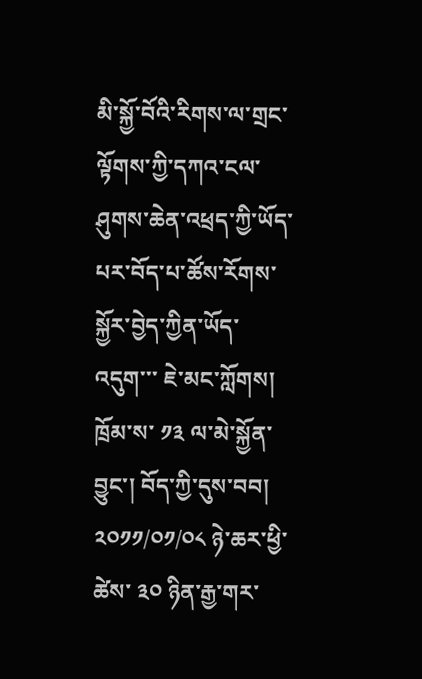མི་སྐྱོ་བོའི་རིགས་ལ་གྲང་ལྟོགས་ཀྱི་དཀའ་ངལ་ཤུགས་ཆེན་འཕྲད་ཀྱི་ཡོད་པར་བོད་པ་ཚོས་རོགས་སྐྱོར་བྱེད་ཀྱིན་ཡོད་འདུག་་་ ཇེ་མང་ཀློགས།
ཁྲོམ་ས་ ༡༣ ལ་མེ་སྐྱོན་བྱུང་། བོད་ཀྱི་དུས་བབ། ༢༠༡༡/༠༡/༠༨ ཉེ་ཆར་ཕྱི་ཚེས་ ༣༠ ཉིན་རྒྱ་གར་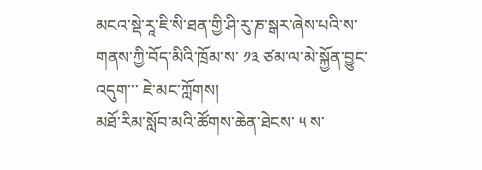མངའ་སྡེ་རཱ་ཇི་སི་ཐན་གྱི་ཤི་རུ་ཎ་སྒར་ཞེས་པའི་ས་གནས་ཀྱི་བོད་མིའི་ཁྲོམ་ས་ ༡༣ ཙམ་ལ་མེ་སྐྱོན་བྱུང་འདུག་་་ ཇེ་མང་ཀློགས།
མཐོ་རིམ་སློབ་མའི་ཚོགས་ཆེན་ཐེངས་ ༥ ས་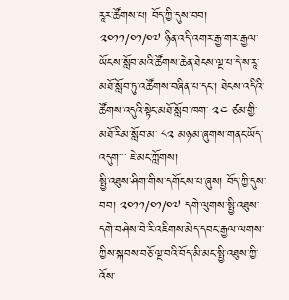རཱར་ཚོགས་པ། བོད་ཀྱི་དུས་བབ། ༢༠༡༡/༠༡/༠༧ ཉིན་འདི་འགར་རྒྱ་གར་རྒྱལ་ཡོངས་སློབ་མའི་ཚོགས་ཆེན་ཐེངས་ལྔ་པ་དེ་ས་རཱ་མཐོ་སློབ་ཏུ་འཚོགས་བཞིན་པ་དང་། ཐེངས་འདིའི་ཚོགས་འདུའི་སྟེང་མཐོ་སློབ་ཁག་ ༢༤ ཙམ་གྱི་མཐོ་རིམ་སློབ་མ་ ༨༢ མཉམ་ཞུགས་གནང་ཡོད་འདུག་་་ ཇེ་མང་ཀློགས།
སྤྱི་འཐུས་ཤིག་གིས་དགོངས་པ་ཞུས། བོད་ཀྱི་དུས་བབ། ༢༠༡༡/༠༡/༠༧ དགེ་ལུགས་སྤྱི་འཐུས་དགེ་བཤེས་བེ་རི་འཇིགས་མེད་དབང་རྒྱལ་ལགས་ཀྱིས་སྐབས་བཅོ་ལྔ་བའི་བོད་མི་མང་སྤྱི་འཐུས་ཀྱི་འོས་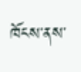ཁོངས་ནས་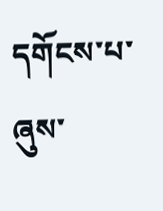དགོངས་པ་ཞུས་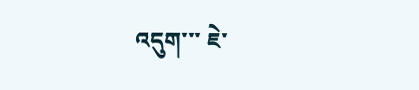འདུག་་་ ཇེ་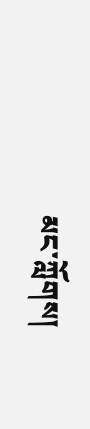མང་ཀློགས།